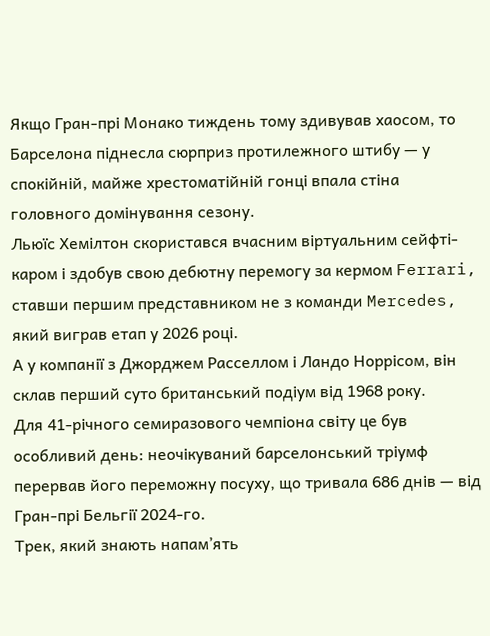Якщо Гран-прі Монако тиждень тому здивував хаосом, то Барселона піднесла сюрприз протилежного штибу — у спокійній, майже хрестоматійній гонці впала стіна головного домінування сезону.
Льюїс Хемілтон скористався вчасним віртуальним сейфті-каром і здобув свою дебютну перемогу за кермом Ferrari, ставши першим представником не з команди Mercedes, який виграв етап у 2026 році.
А у компанії з Джорджем Расселлом і Ландо Норрісом, він склав перший суто британський подіум від 1968 року.
Для 41-річного семиразового чемпіона світу це був особливий день: неочікуваний барселонський тріумф перервав його переможну посуху, що тривала 686 днів — від Гран-прі Бельгії 2024-го.
Трек, який знають напам’ять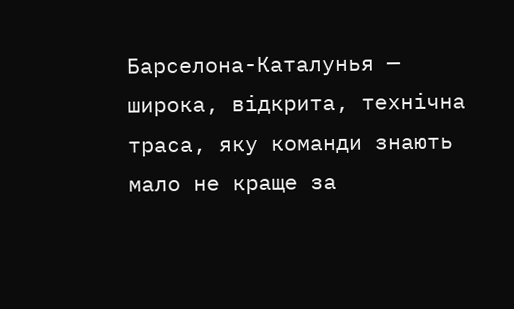Барселона-Каталунья — широка, відкрита, технічна траса, яку команди знають мало не краще за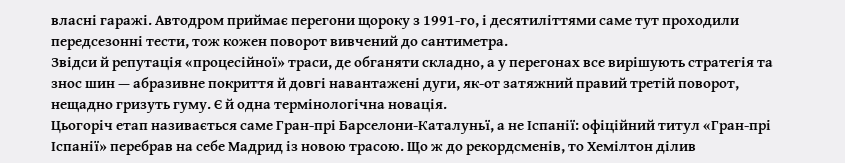власні гаражі. Автодром приймає перегони щороку з 1991-го, і десятиліттями саме тут проходили передсезонні тести, тож кожен поворот вивчений до сантиметра.
Звідси й репутація «процесійної» траси, де обганяти складно, а у перегонах все вирішують стратегія та знос шин — абразивне покриття й довгі навантажені дуги, як-от затяжний правий третій поворот, нещадно гризуть гуму. Є й одна термінологічна новація.
Цьогоріч етап називається саме Гран-прі Барселони-Каталуньї, а не Іспанії: офіційний титул «Гран-прі Іспанії» перебрав на себе Мадрид із новою трасою. Що ж до рекордсменів, то Хемілтон ділив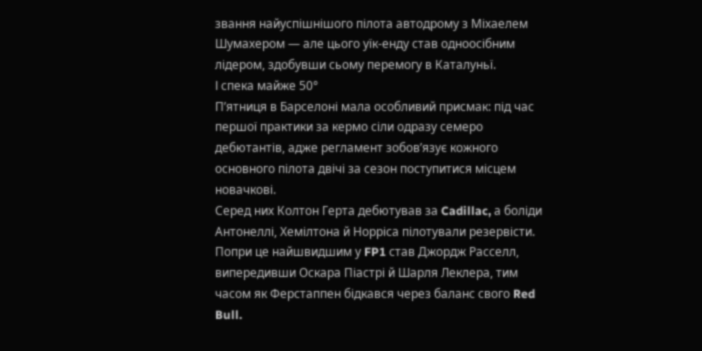звання найуспішнішого пілота автодрому з Міхаелем Шумахером — але цього уїк-енду став одноосібним лідером, здобувши сьому перемогу в Каталуньї.
І спека майже 50°
П’ятниця в Барселоні мала особливий присмак: під час першої практики за кермо сіли одразу семеро дебютантів, адже регламент зобов’язує кожного основного пілота двічі за сезон поступитися місцем новачкові.
Серед них Колтон Герта дебютував за Cadillac, а боліди Антонеллі, Хемілтона й Норріса пілотували резервісти. Попри це найшвидшим у FP1 став Джордж Расселл, випередивши Оскара Піастрі й Шарля Леклера, тим часом як Ферстаппен бідкався через баланс свого Red Bull.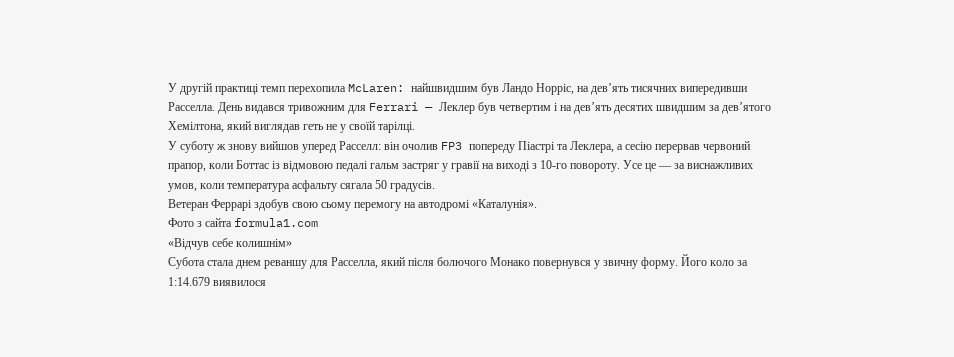У другій практиці темп перехопила McLaren: найшвидшим був Ландо Норріс, на дев’ять тисячних випередивши Расселла. День видався тривожним для Ferrari — Леклер був четвертим і на дев’ять десятих швидшим за дев’ятого Хемілтона, який виглядав геть не у своїй тарілці.
У суботу ж знову вийшов уперед Расселл: він очолив FP3 попереду Піастрі та Леклера, а сесію перервав червоний прапор, коли Боттас із відмовою педалі гальм застряг у гравії на виході з 10-го повороту. Усе це — за виснажливих умов, коли температура асфальту сягала 50 градусів.
Ветеран Феррарі здобув свою сьому перемогу на автодромі «Каталунія».
Фото з сайта formula1.com
«Відчув себе колишнім»
Субота стала днем реваншу для Расселла, який після болючого Монако повернувся у звичну форму. Його коло за 1:14.679 виявилося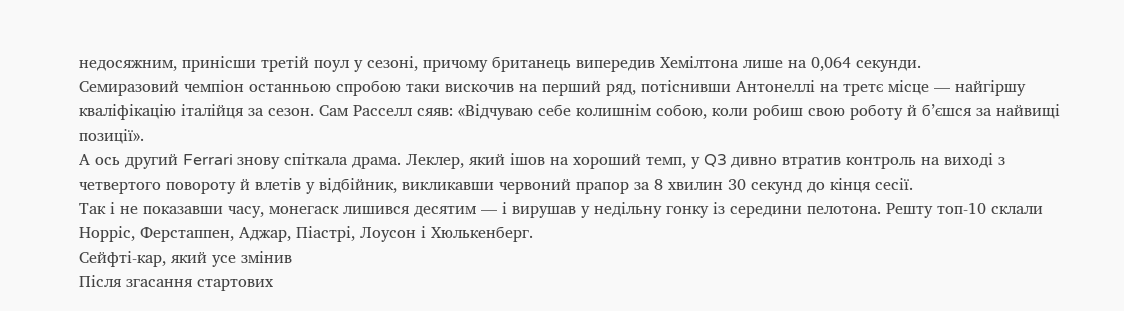недосяжним, принісши третій поул у сезоні, причому британець випередив Хемілтона лише на 0,064 секунди.
Семиразовий чемпіон останньою спробою таки вискочив на перший ряд, потіснивши Антонеллі на третє місце — найгіршу кваліфікацію італійця за сезон. Сам Расселл сяяв: «Відчуваю себе колишнім собою, коли робиш свою роботу й б’єшся за найвищі позиції».
А ось другий Ferrari знову спіткала драма. Леклер, який ішов на хороший темп, у Q3 дивно втратив контроль на виході з четвертого повороту й влетів у відбійник, викликавши червоний прапор за 8 хвилин 30 секунд до кінця сесії.
Так і не показавши часу, монегаск лишився десятим — і вирушав у недільну гонку із середини пелотона. Решту топ-10 склали Норріс, Ферстаппен, Аджар, Піастрі, Лоусон і Хюлькенберг.
Сейфті-кар, який усе змінив
Після згасання стартових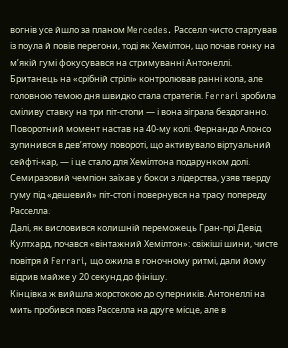вогнів усе йшло за планом Mercedes. Расселл чисто стартував із поула й повів перегони, тоді як Хемілтон, що почав гонку на м’якій гумі фокусувався на стримуванні Антонеллі.
Британець на «срібній стрілі» контролював ранні кола, але головною темою дня швидко стала стратегія. Ferrari зробила сміливу ставку на три піт-стопи — і вона зіграла бездоганно.
Поворотний момент настав на 40-му колі. Фернандо Алонсо зупинився в дев’ятому повороті, що активувало віртуальний сейфті-кар, — і це стало для Хемілтона подарунком долі. Семиразовий чемпіон заїхав у бокси з лідерства, узяв тверду гуму під «дешевий» піт-стоп і повернувся на трасу попереду Расселла.
Далі, як висловився колишній переможець Гран-прі Девід Култхард, почався «вінтажний Хемілтон»: свіжіші шини, чисте повітря й Ferrari, що ожила в гоночному ритмі, дали йому відрив майже у 20 секунд до фінішу.
Кінцівка ж вийшла жорстокою до суперників. Антонеллі на мить пробився повз Расселла на друге місце, але в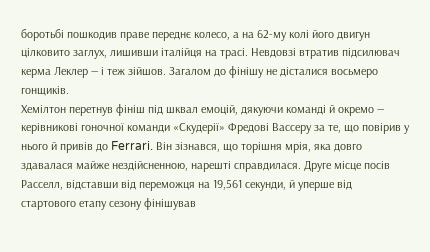боротьбі пошкодив праве переднє колесо, а на 62-му колі його двигун цілковито заглух, лишивши італійця на трасі. Невдовзі втратив підсилювач керма Леклер — і теж зійшов. Загалом до фінішу не дісталися восьмеро гонщиків.
Хемілтон перетнув фініш під шквал емоцій, дякуючи команді й окремо — керівникові гоночної команди «Скудерії» Фредові Вассеру за те, що повірив у нього й привів до Ferrari. Він зізнався, що торішня мрія, яка довго здавалася майже нездійсненною, нарешті справдилася. Друге місце посів Расселл, відставши від переможця на 19,561 секунди, й уперше від стартового етапу сезону фінішував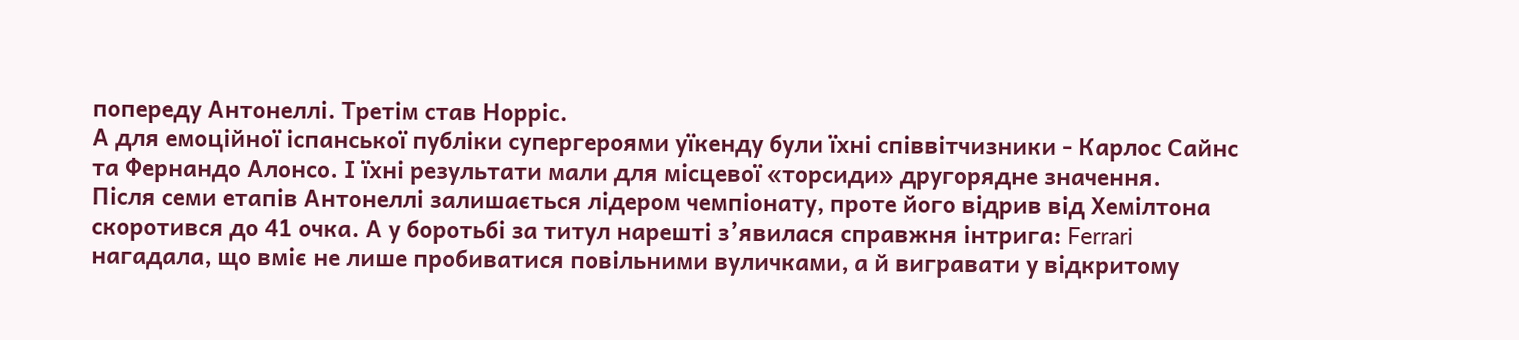попереду Антонеллі. Третім став Норріс.
А для емоційної іспанської публіки супергероями уїкенду були їхні співвітчизники - Карлос Сайнс та Фернандо Алонсо. І їхні результати мали для місцевої «торсиди» другорядне значення.
Після семи етапів Антонеллі залишається лідером чемпіонату, проте його відрив від Хемілтона скоротився до 41 очка. А у боротьбі за титул нарешті з’явилася справжня інтрига: Ferrari нагадала, що вміє не лише пробиватися повільними вуличками, а й вигравати у відкритому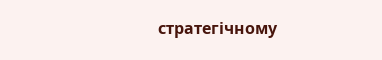стратегічному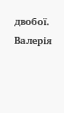двобої.
Валерія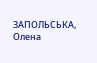ЗАПОЛЬСЬКА, Олена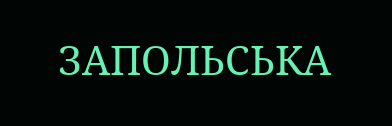ЗАПОЛЬСЬКА